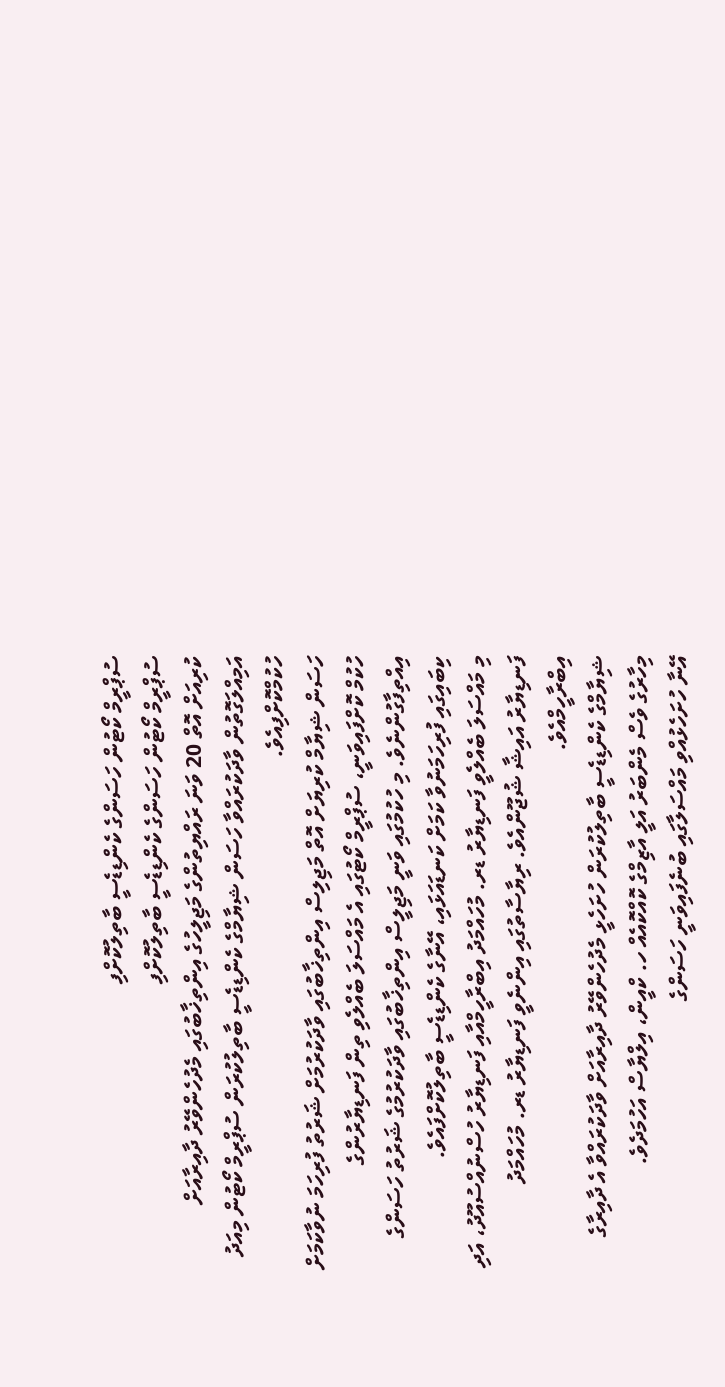ސުޕްރީމް ކޯޓުން ހަސަންގެ ކެންޑިޑެސީ ބާތިލުކޮށްފި
ސުޕްރީމް ކޯޓުން ހަސަންގެ ކެންޑިޑެސީ ބާތިލުކޮށްފި
ކުރިއަށް އޮތް 20 ވަނަ ރައްޔިތުންގެ މަޖިލީހުގެ އިންތިޚާބުގައި މެދުހެންވޭރު ދާއިރާއަށް އަމިއްލަގޮތުން ވާދަކުރައްވާ ހަސަން ޝިޔާމްގެ ކެންޑިޑެސީ ބާތިލުކުރަން ސުޕްރީމް ކޯޓުން މިއަދު ހުކުމްކޮށްފިއެވެ.
ހަސަން ޝިޔާމް ކުރިޔަށް އޮތް މަޖިލިސް އިންތިޚާބުގައި ވާދަކުރުމަށް ޝަރުތު ފުރިހަމަ ނުވާކަމަށް ހުކުމް ކޮށްފައިވަނީ، ސުޕްރީމް ކޯޓުގައި އެ މައްސަލަ ބެއްލެވި ތިން ފަނޑިޔާރުންގެ އިއްތިފާގުންނެވެ. މި ހުކުމުގައި ވަނީ މަޖިލީސް އިންތިޚާބުގައި ވާދަކުރުމުގެ ޝަރުތު ހަސަންގެ ކިބައިގައި ފުރިހަމަނުވާ ކަމަށް ކަނޑައަޅައި، އޭނާގެ ކެންޑިޑެސީ ބާތިލުކޮށްފައެވެ.
މި މައްސަލަ ބެއްލެވީ ފަނޑިޔާރު ޑރ. މުހައްމަދު އިބްރާހީމްއާއި ފަނޑިޔާރު ހުސްނުއްސުއޫދު، އަދި ފަނޑިޔާރު އައިޝާ ޝުޖޫންއެވެ. ރިޔާސާތުގައި އިންނެވީ ފަނޑިޔާރު ޑރ. މުހައްމަދު އިބްރާހީމްއެވެ.
ޝިޔާމްގެ ކެންޑިޑެސީ ބާތިލުކުރަން ހުށަހެޅީ މެދުހެންވޭރު ދާއިރާއަށް ވާދަކުރައްވާ އެ ދާއިރާގެ މިހާރުގެ ވެސް މެންބަރު އަލީ އާޒިމްގެ ކޮއްކޮއެއް ހ. ކްއީން، އިލްޔާސް އަހުމަދެވެ.
އޭނާ ހުށަހެޅުއްވި މައްސަލާގައި ބުނެފައިވަނީ ހަސަންގެ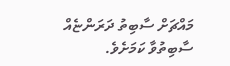މައްޗަށް ސާބިތު ދަރަންޏެއް ސާބިތުވާ ކަމަށެވެ.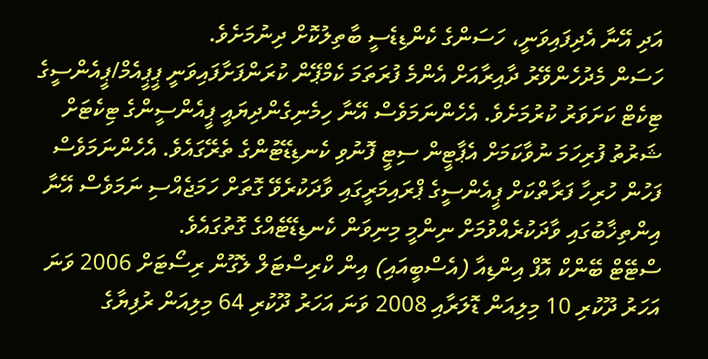އަދި އޭނާ އެދިފައިވަނީ، ހަސަންގެ ކެންޑިޑެސީ ބާތިލުކޮށް ދިނުމަށެވެ.
ހަސަން މެދުހެންވޭރު ދާއިރާއަށް އެންމެ ފުރަތަމަ ކެމްޕޭން ކުރަންފަށާފައިވަނީ ޕީޕީއެމް/ޕީއެންސީގެ ޓިކެޓް ކަށަވަރު ކުރުމަށެވެ. އެހެންނަމަވެސް އޭނާ ހިމެނިގެންދިޔައީ ޕީއެންސީންގެ ޓިކެޓަށް ޝަރުތު ފުރިހަމަ ނުވާކަމަށް އެޕާޓީން ސިޓީ ފޮނުވި ކެނޑިޑޭޓުންގެ ތެރޭގައެވެ. އެހެންނަމަވެސް ފަހުން ހުރިހާ ފަރާތްކަށް ޕީއެންސީގެ ޕްރައިމަރީގައި ވާދަކުރެވޭ ގޮތަށް ހަމަޖެއްސި ނަމަވެސް އޭނާ އިންތިޚާބުގައި ވާދަކުރެއްވުމަށް ނިންމީ މިނިވަން ކެނޑިޑޭޓެއްގެ ގޮތުގައެވެ.
ސްޓޭޓް ބޭންކް އޮފް އިންޑިއާ (އެސްބީއައި) އިން ކްރިސްޓަލް ލެގޫން ރިސޯޓަށް 2006 ވަނަ އަހަރު ދޫކުރި 10 މިލިއަން ޑޮލަރާއި 2008 ވަނަ އަހަރު ދޫކުރި 64 މިލިއަން ރުފިޔާގެ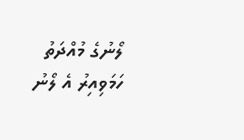ލޯނުގެ މުއްދަތު ހަމަވިއިރު އެ ލޯނު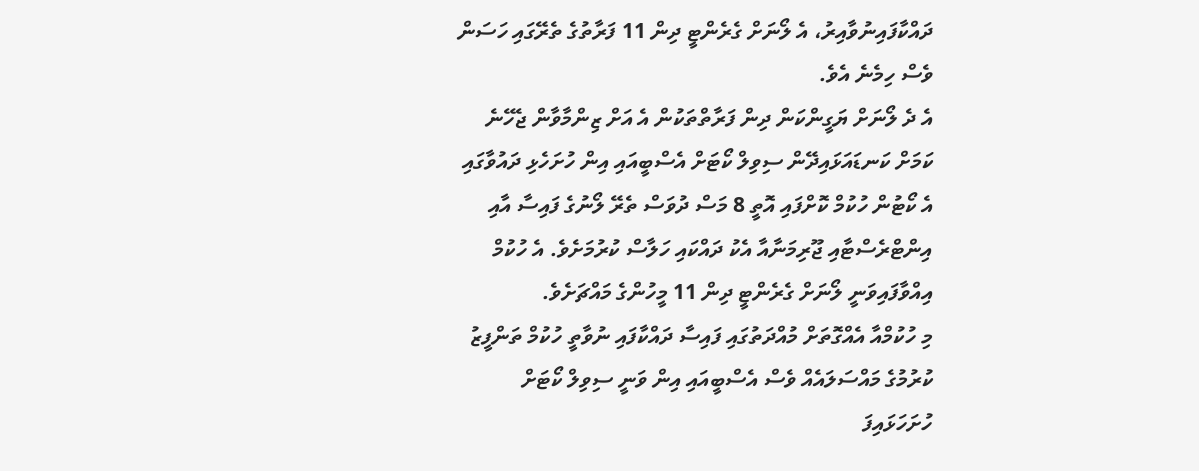ދައްކާފައިނުވާއިރު، އެ ލޯނަށް ގެރެންޓީ ދިން 11 ފަރާތުގެ ތެރޭގައި ހަސަން ވެސް ހިމެނެ އެވެ.
އެ ދެ ލޯނަށް ޔަގީންކަން ދިން ފަރާތްތަކުން އެ އަށް ޒިންމާވާން ޖެހޭނެ ކަމަށް ކަނޑައަޅައިދޭން ސިވިލް ކޯޓަށް އެސްބީއައި އިން ހުށަހެޅި ދައުވާގައި އެ ކޯޓުން ހުކުމް ކޮށްފައި އޮތީ 8 މަސް ދުވަސް ތެރޭ ލޯނުގެ ފައިސާ އާއި އިންޓްރެސްޓާއި ޖޫރިމަނާއާ އެކު ދައްކައި ހަލާސް ކުރުމަށެވެ. އެ ހުކުމް އިއްވާފައިވަނީ ލޯނަށް ގެރެންޓީ ދިން 11 މީހުންގެ މައްޗަށެވެ.
މި ހުކުމްއާ އެއްގޮތަށް މުއްދަތުގައި ފައިސާ ދައްކާފައި ނުވާތީ ހުކުމް ތަންފީޒު ކުރުމުގެ މައްސަލައެއް ވެސް އެސްބީއައި އިން ވަނީ ސިވިލް ކޯޓަށް ހުށަހަޅައިފަ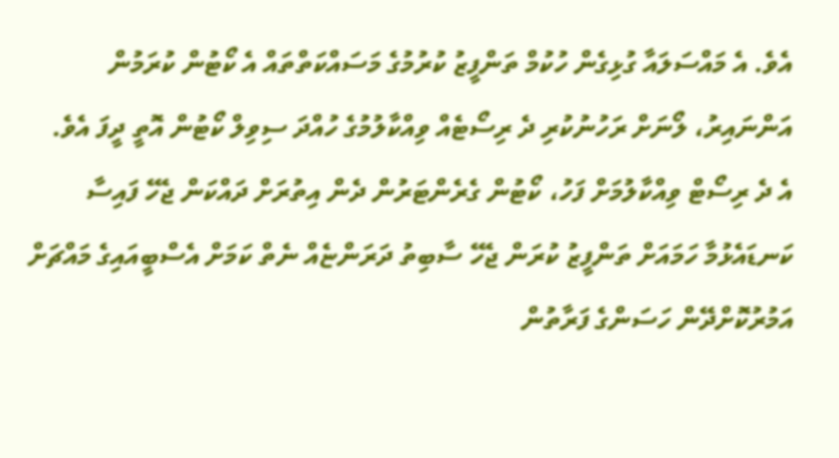އެވެ. އެ މައްސަލައާ ގުޅިގެން ހުކުމް ތަންފީޒު ކުރުމުގެ މަސައްކަތްތައް އެ ކޯޓުން ކުރަމުން އަންނައިރު، ލޯނަށް ރަހުނުކުރި ދެ ރިސޯޓެއް ވިއްކާލުމުގެ ހުއްދަ ސިވިލް ކޯޓުން އޮތީ ދީފަ އެވެ.
އެ ދެ ރިސޯޓް ވިއްކާލުމަށް ފަހު، ކޯޓުން ގެރެންޓަރުން ދެން އިތުރަށް ދައްކަން ޖެހޭ ފައިސާ ކަނޑައެޅުމާ ހަމައަށް ތަންފީޒު ކުރަން ޖެހޭ ސާބިތު ދަރަންޏެއް ނެތް ކަމަށް އެސްބީއައިގެ މައްޗަށް އަމުރުކޮށްދޭން ހަސަންގެ ފަރާތުން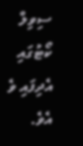ސިވިލް ކޯޓުގައި އެދިފައި ވެ އެވެ.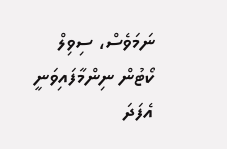ނަމަވެސް، ސިވިލް ކޯޓުން ނިންމާފައިވަނީ އެފަދަ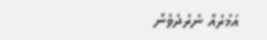އަމުރެއް ނެރެދެވެން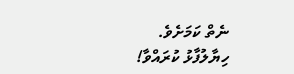ނެތް ކަމަށެވެ.
ހިޔާލުފާޅު ކުރައްވާ!